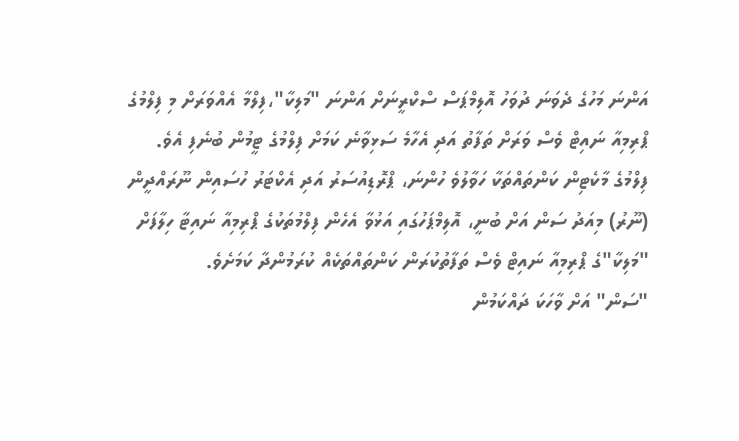އަންނަ މަހުގެ ދެވަނަ ދުވަހު އޮލިމްޕަސް ސްކްރީނަށް އަންނަ "މަލިކާ"،ފިލްމާ އެއްވަރަށް މި ފިލްމުގެ ޕްރިމިއާ ނައިޓް ވެސް ވަރަށް ތަފާތު އަދި އެހާމެ ސަޅިވާނެ ކަމަށް ފިލްމުގެ ޓީމުން ބުނެފި އެވެ.
ފިލްމުގެ މާކެޓިން ކަންތައްތަކާ ހަވާލުވެ ހުންނަ، ޕްރޮޑިއުސަރު އަދި އެކްޓަރު ހުސައިން ނޫރައްދީން (ނޫރު) މިއަދު ސަން އަށް ބުނީ، އޮލިމްޕަހުގައި އަޅުވާ އެހެން ފިލްމުތަކުގެ ޕްރިމިއާ ނައިޓާ ހިލާފަށް "މަލިކާ"ގެ ޕްރިމިއާ ނައިޓް ވެސް ތަފާތުކުރަން ކަންތައްތަކެއް ކުރަމުންދާ ކަމަށެވެ.
"ސަން" އަށް ވާހަކަ ދައްކަމުން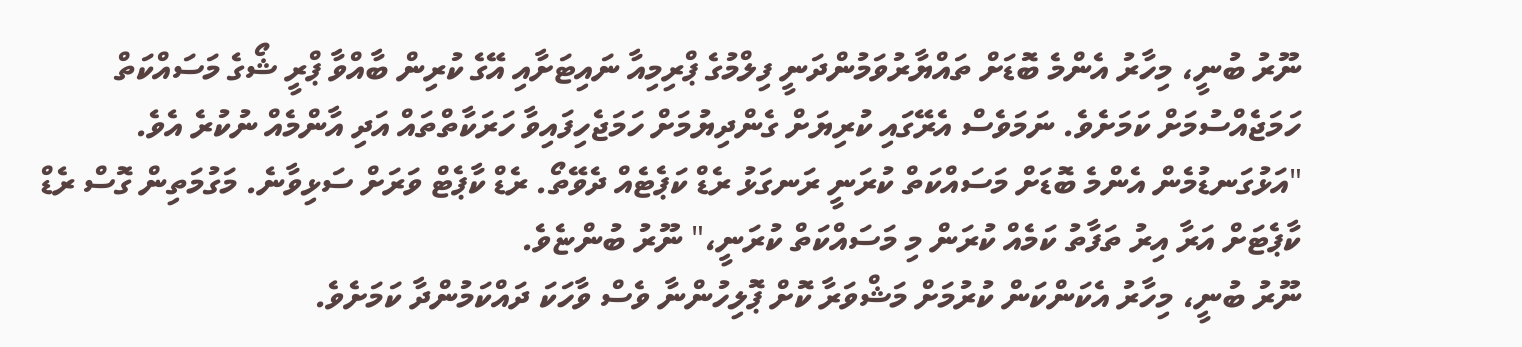ނޫރު ބުނީ، މިހާރު އެންމެ ބޮޑަށް ތައްޔާރުވަމުންދަނީ ފިލްމުގެ ޕްރިމިއާ ނައިޓަށާއި އޭގެ ކުރިން ބާއްވާ ޕްރީ ޝޯގެ މަސައްކަތް ހަމަޖެއްސުމަށް ކަމަށެވެ. ނަމަވެސް އެރޭގައި ކުރިޔަށް ގެންދިޔުމަށް ހަމަޖެހިފައިވާ ހަރަކާތްތައް އަދި އާންމެއް ނުކުރެ އެވެ.
"އަޅުގަނޑުމެން އެންމެ ބޮޑަށް މަސައްކަތް ކުރަނީ ރަނގަޅު ރެޑް ކަޕެޓެއް ދެވޭތޯ. ރެޑް ކާޕެޓް ވަރަށް ސަޅިވާނެ. މަގުމަތިން ގޮސް ރެޑް ކާޕެޓަށް އަރާ އިރު ތަފާތު ކަމެއް ކުރަން މި މަސައްކަތް ކުރަނީ،" ނޫރު ބުންޏެވެ.
ނޫރު ބުނީ، މިހާރު އެކަންކަން ކުރުމަށް މަޝްވަރާ ކޮށް ޕޮލިހުންނާ ވެސް ވާހަކަ ދައްކަމުންދާ ކަމަށެވެ.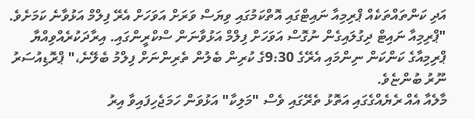އަދި ކަންތައްތަކެއް ޕްރިމިއާ ނައިޓްގައި އޮތްކަމުގައި ވިޔަސް ވަރަށް އަވަހަށް އެރޭ ފިލްމް އަޅުވާނެ ކަމަށެވެ.
"ޕްރިމިއާ ނައިޓް ދިގުލައިގެން ނުގޮސް އަވަހަށް ފިލްމް އަޅުވާނަން ސްކްރީންގައި. އިރާދަކުރެއްވިއްޔާ ޕްރިމިއާގެ ކަންކަން ނިންމައި އެރޭގެ 9:30ގެ ކުރިން ބެލުން ތެރިންނަށް ފިލްމު ބެލޭނެ،" ޕްރޮޑިއުސަރު ނޫރު ބުންޏެވެ.
މާލެއާ އެއް ރެޔެއްގެގައި އަތޮޅު ތެރޭގައި ވެސް "މަލިކާ" އަޅުވަން ހަމަޖެހިފައިވާ އިރު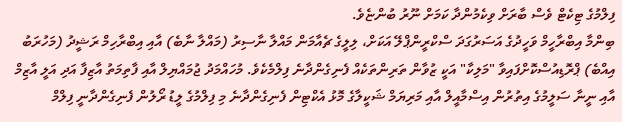ފިލްމުގެ ޓިކެޓް ވެސް ބާރަށް ވިކެމުންދާ ކަމަށް ނޫރު ބުންޏެވެ.
ބިންމާ އިބްރާހީމް ވަހީދުގެ އަސަރުގަދަ ސްކްރީންޕްލޭ އަކަށް، ލިލީގެ ޗެއާމަން މައްލާ ނާސިރު (މައްލާ ނާބެ) އާއި އިބްރާހިމް ރަޝީދު (މަހުރަބު އިއްބެ) ޕްރޮޑިއުސްކޮށްފައިވާ "މަލިކާ" އަކީ ޒުވާން ތަރިންތަކެއް ފެނިގެންދާނެ ފިލްމެކެވެ. މުހައްމަދު ޖުމައްޔިލް އާއި ފާތިމަތު އާޒިފާ އަދި އަލީ އާޒިމް އާއި ނީނާ ސަލީމުގެ އިތުރުން އިސްމާއީލް އާއި މަރިޔަމް ޝަކީލާގެ މޮޅު އެކްޓިން ފެނިގެންދާނެ މި ފިލްމުގެ ލީޑު ރޯލުން ފެނިގެންދާނީ ފިލްމް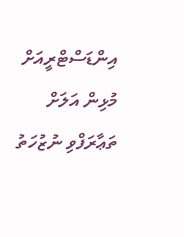އިންޑަސްޓްރީއަށް މުޅިން އަލަށް ތަޢާރަފްވި ނުޒުހަތު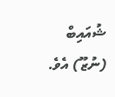ޝުއައިބް (ނުޒޫ) އެވެ.